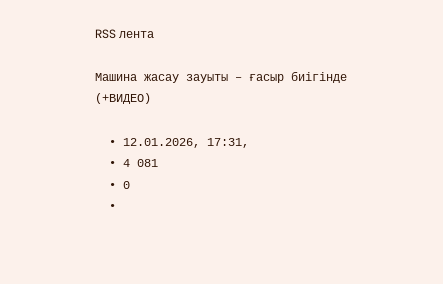RSS лента

Машина жасау зауыты – ғасыр биігінде (+ВИДЕО)

  • 12.01.2026, 17:31,
  • 4 081
  • 0
  •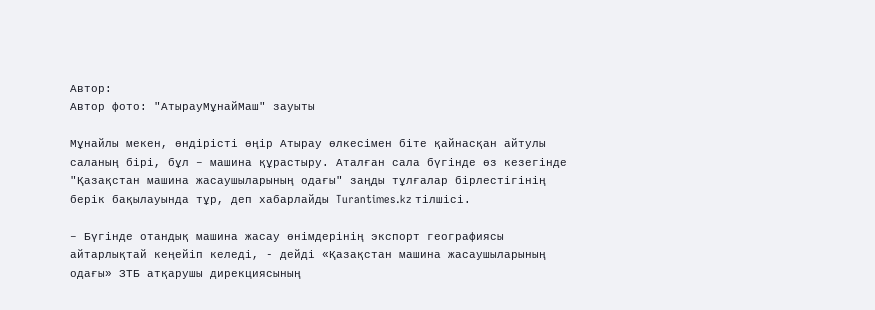Автор:
Автор фото: "АтырауМұнайМаш" зауыты

Мұнайлы мекен, өндірісті өңір Атырау өлкесімен біте қайнасқан айтулы саланың бірі, бұл – машина құрастыру. Аталған сала бүгінде өз кезегінде "Қазақстан машина жасаушыларының одағы" заңды тұлғалар бірлестігінің берік бақылауында тұр, деп хабарлайды Turantimes.kz тілшісі.

– Бүгінде отандық машина жасау өнімдерінің экспорт географиясы айтарлықтай кеңейіп келеді, - дейді «Қазақстан машина жасаушыларының одағы» ЗТБ атқарушы дирекциясының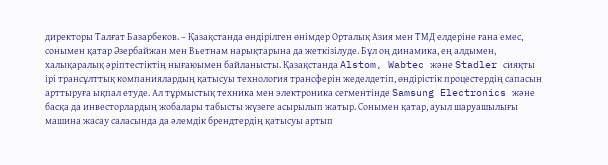директоры Талғат Базарбеков. – Қазақстанда өндірілген өнімдер Орталық Азия мен ТМД елдеріне ғана емес, сонымен қатар Әзербайжан мен Вьетнам нарықтарына да жеткізілуде. Бұл оң динамика, ең алдымен, халықаралық әріптестіктің нығаюымен байланысты. Қазақстанда Alstom, Wabtec және Stadler сияқты ірі трансұлттық компаниялардың қатысуы технология трансферін жеделдетіп, өндірістік процестердің сапасын арттыруға ықпал етуде. Ал тұрмыстық техника мен электроника сегментінде Samsung Electronics және басқа да инвесторлардың жобалары табысты жүзеге асырылып жатыр. Сонымен қатар, ауыл шаруашылығы машина жасау саласында да әлемдік брендтердің қатысуы артып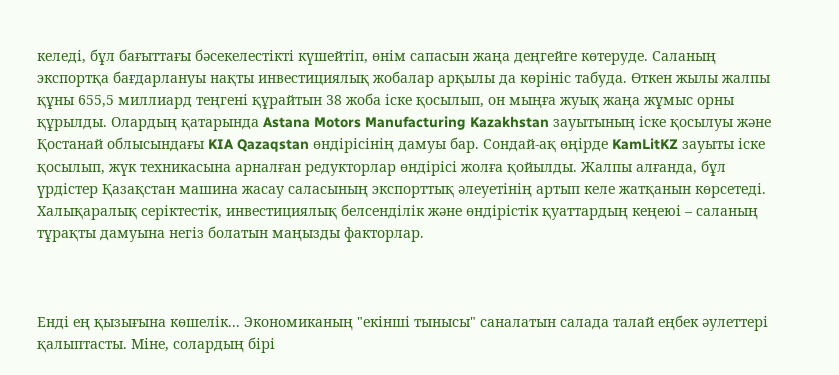келеді, бұл бағыттағы бәсекелестікті күшейтіп, өнім сапасын жаңа деңгейге көтеруде. Саланың экспортқа бағдарлануы нақты инвестициялық жобалар арқылы да көрініс табуда. Өткен жылы жалпы құны 655,5 миллиард теңгені құрайтын 38 жоба іске қосылып, он мыңға жуық жаңа жұмыс орны құрылды. Олардың қатарында Astana Motors Manufacturing Kazakhstan зауытының іске қосылуы және Қостанай облысындағы KIA Qazaqstan өндірісінің дамуы бар. Сондай-ақ өңірде KamLitKZ зауыты іске қосылып, жүк техникасына арналған редукторлар өндірісі жолға қойылды. Жалпы алғанда, бұл үрдістер Қазақстан машина жасау саласының экспорттық әлеуетінің артып келе жатқанын көрсетеді. Халықаралық серіктестік, инвестициялық белсенділік және өндірістік қуаттардың кеңеюі – саланың тұрақты дамуына негіз болатын маңызды факторлар.



Енді ең қызығына көшелік... Экономиканың "екінші тынысы" саналатын салада талай еңбек әулеттері қалыптасты. Міне, солардың бірі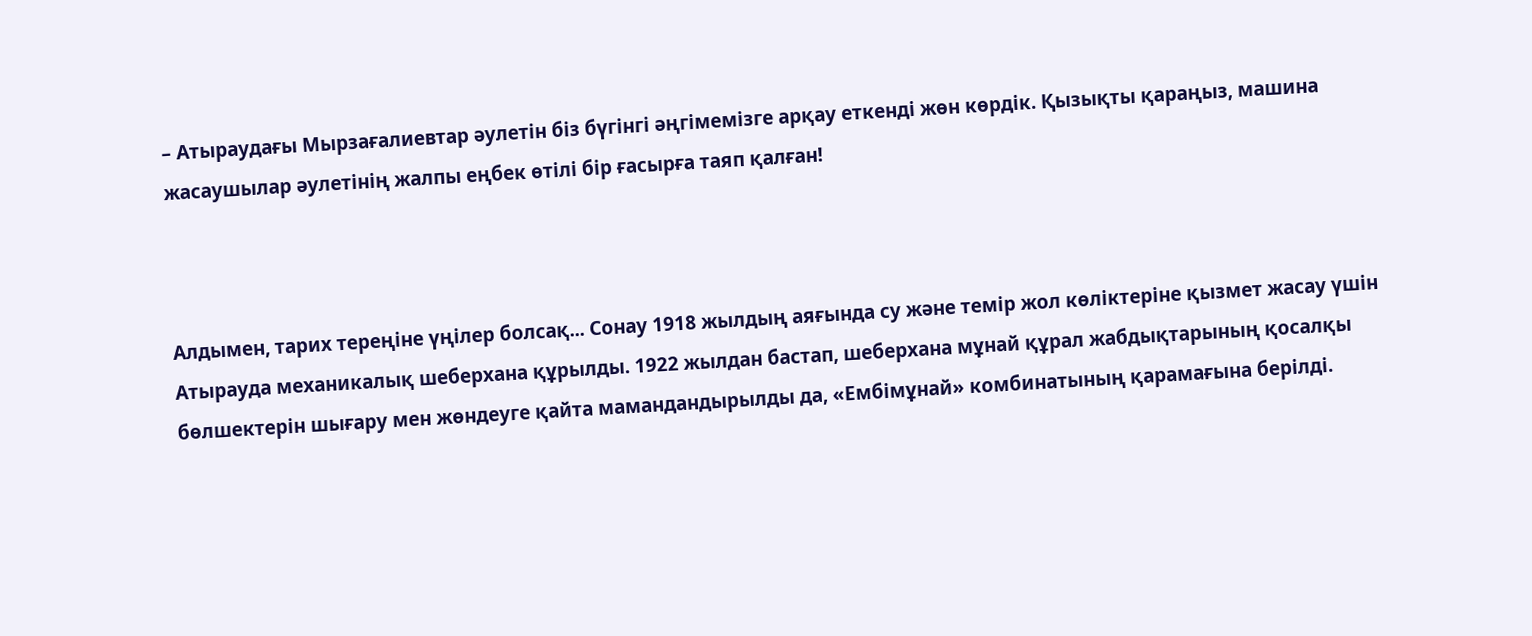– Атыраудағы Мырзағалиевтар әулетін біз бүгінгі әңгімемізге арқау еткенді жөн көрдік. Қызықты қараңыз, машина жасаушылар әулетінің жалпы еңбек өтілі бір ғасырға таяп қалған!



Алдымен, тарих тереңіне үңілер болсақ... Сонау 1918 жылдың аяғында су және темір жол көліктеріне қызмет жасау үшін Атырауда механикалық шеберхана құрылды. 1922 жылдан бастап, шеберхана мұнай құрал жабдықтарының қосалқы бөлшектерін шығару мен жөндеуге қайта мамандандырылды да, «Ембімұнай» комбинатының қарамағына берілді.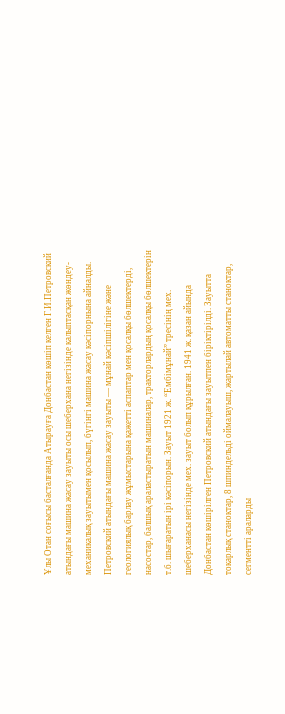Ұлы Отан соғысы басталғанда Атырауға Донбастан көшіп келген Г.И.Петровский атындағы машина жасау зауыты осы шеберхана негізінде калыптасқан жөндеу-механикалық зауытымен қосылып, бүгінгі машина жасау кәсіпорнына айналды. Петровский атындағы машина жасау зауыты — мұнай кәсіпшілігіне және геологиялық барлау жұмыстарына қажетті аспаптар мен қосалқы бөлшектерді, насостар, балшық араластыратын машиналар, тракторлардың қосалқы бөлшектерін т.б. шығаратын ірі кәсіпорын. Зауыт 1921 ж. “Ембімұнай” тресінің мех. шеберханасы негізінде мех. зауыт болып құрылған. 1941 ж. қазан айында Донбастан көшірілген Петровский атындағы зауытпен біріктірілді. Зауытта токарлық станоктар, 8 шпиндельді оймалауыш, жартылай автоматты станоктар, сегментті араларды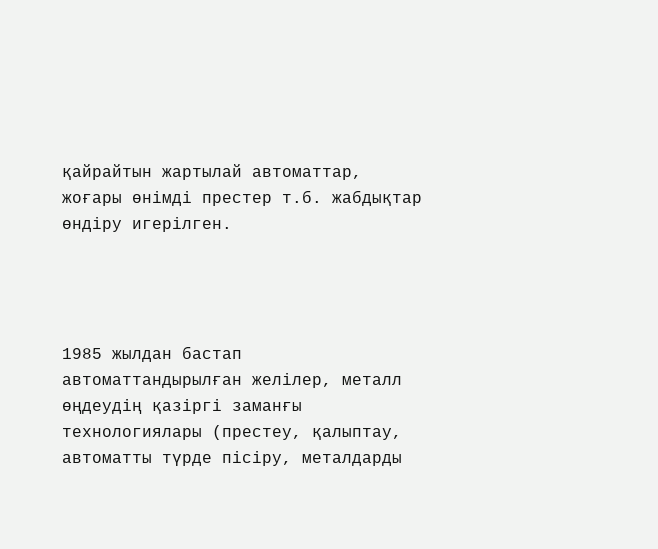қайрайтын жартылай автоматтар, жоғары өнімді престер т.б. жабдықтар өндіру игерілген.




1985 жылдан бастап автоматтандырылған желілер, металл өңдеудің қазіргі заманғы технологиялары (престеу, қалыптау, автоматты түрде пісіру, металдарды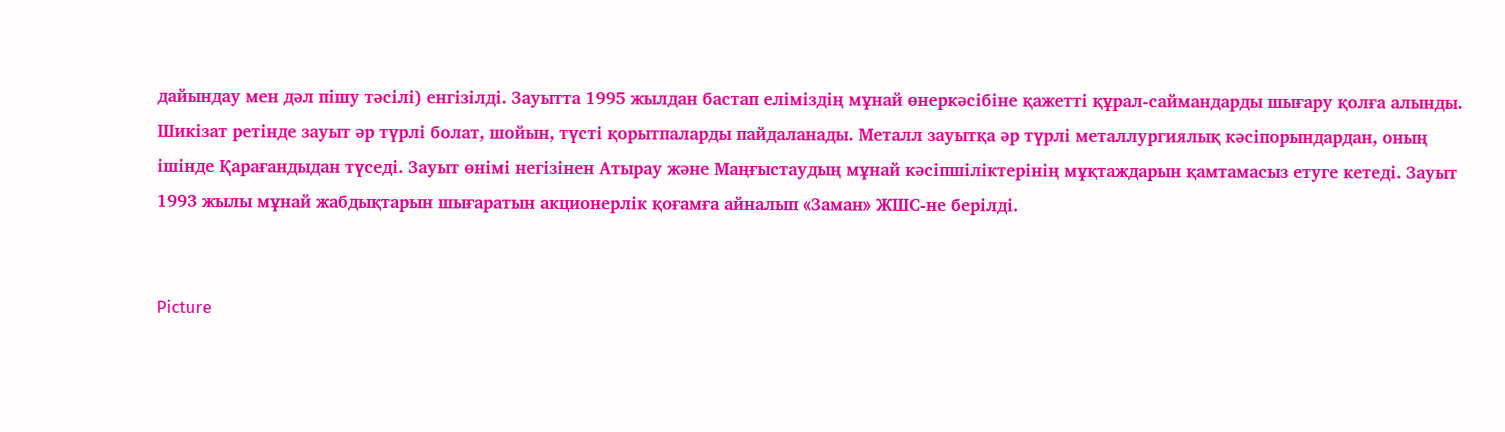дайындау мен дәл пішу тәсілі) енгізілді. Зауытта 1995 жылдан бастап еліміздің мұнай өнеркәсібіне қажетті құрал-саймандарды шығару қолға алынды. Шикізат ретінде зауыт әр түрлі болат, шойын, түсті қорытпаларды пайдаланады. Металл зауытқа әр түрлі металлургиялық кәсіпорындардан, оның ішінде Қарағандыдан түседі. Зауыт өнімі негізінен Атырау және Маңғыстаудың мұнай кәсіпшіліктерінің мұқтаждарын қамтамасыз етуге кетеді. Зауыт 1993 жылы мұнай жабдықтарын шығаратын акционерлік қоғамға айналып «Заман» ЖШС-не берілді.


Picture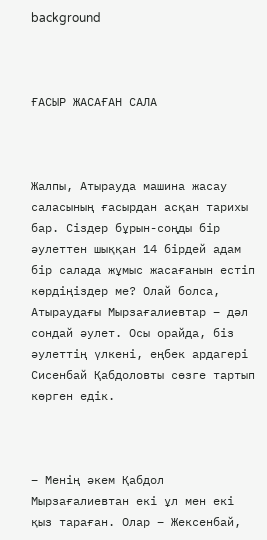background



ҒАСЫР ЖАСАҒАН САЛА



Жалпы, Атырауда машина жасау саласының ғасырдан асқан тарихы бар. Сіздер бұрын-соңды бір әулеттен шыққан 14 бірдей адам бір салада жұмыс жасағанын естіп көрдіңіздер ме? Олай болса, Атыраудағы Мырзағалиевтар – дәл сондай әулет. Осы орайда, біз әулеттің үлкені, еңбек ардагері Сисенбай Қабдоловты сөзге тартып көрген едік.



– Менің әкем Қабдол Мырзағалиевтан екі ұл мен екі қыз тараған. Олар – Жексенбай,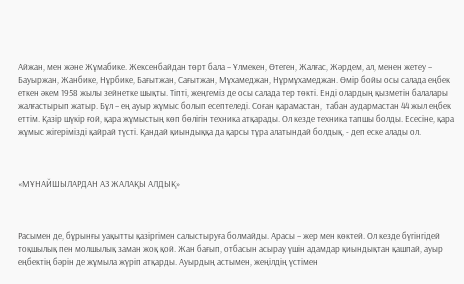Айжан, мен және Жұмабике. Жексенбайдан төрт бала – Ұлмекен, Өтеген, Жалғас, Жәрдем, ал, менен жетеу – Бауыржан, Жанбике, Нұрбике, Бағытжан, Сағытжан, Мұхамеджан, Нұрмұхамеджан. Өмір бойы осы салада еңбек еткен әкем 1958 жылы зейнетке шықты. Тіпті, жеңгеміз де осы салада тер төкті. Енді олардың қызметін балалары жалғастырып жатыр. Бұл – ең ауыр жұмыс болып есептеледі. Соған қарамастан,  табан аудармастан 44 жыл еңбек еттім. Қазір шүкір ғой, қара жұмыстың көп бөлігін техника атқарады. Ол кезде техника тапшы болды. Есесіне, қара жұмыс жігерімізді қайрай түсті. Қандай қиындыққа да қарсы тұра алатындай болдық, - деп еске алады ол.



«МҰНАЙШЫЛАРДАН АЗ ЖАЛАҚЫ АЛДЫҚ»



Расымен де, бұрынғы уақытты қазіргімен салыстыруға болмайды. Арасы – жер мен көктей. Ол кезде бүгінгідей тоқшылық пен молшылық заман жоқ қой. Жан бағып, отбасын асырау үшін адамдар қиындықтан қашпай, ауыр еңбектің бәрін де жұмыла жүріп атқарды. Ауырдың астымен, жеңілдің үстімен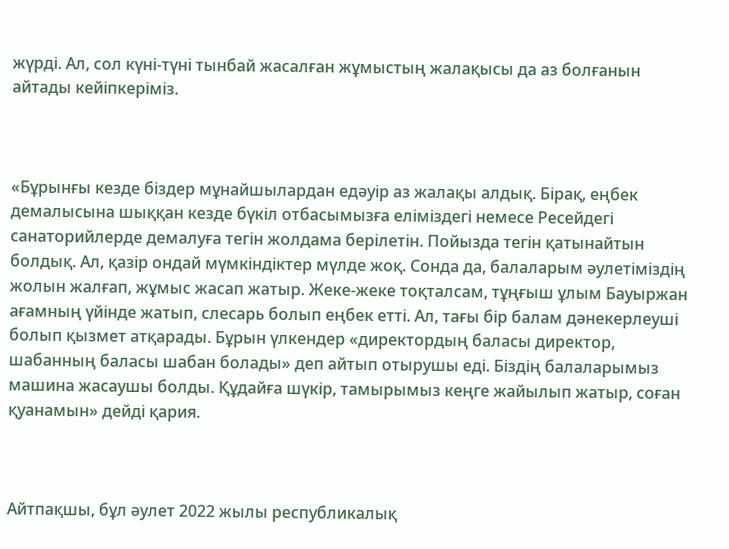жүрді. Ал, сол күні-түні тынбай жасалған жұмыстың жалақысы да аз болғанын айтады кейіпкеріміз.



«Бұрынғы кезде біздер мұнайшылардан едәуір аз жалақы алдық. Бірақ, еңбек демалысына шыққан кезде бүкіл отбасымызға еліміздегі немесе Ресейдегі санаторийлерде демалуға тегін жолдама берілетін. Пойызда тегін қатынайтын болдық. Ал, қазір ондай мүмкіндіктер мүлде жоқ. Сонда да, балаларым әулетіміздің жолын жалғап, жұмыс жасап жатыр. Жеке-жеке тоқталсам, тұңғыш ұлым Бауыржан ағамның үйінде жатып, слесарь болып еңбек етті. Ал, тағы бір балам дәнекерлеуші болып қызмет атқарады. Бұрын үлкендер «директордың баласы директор, шабанның баласы шабан болады» деп айтып отырушы еді. Біздің балаларымыз машина жасаушы болды. Құдайға шүкір, тамырымыз кеңге жайылып жатыр, соған қуанамын» дейді қария.



Айтпақшы, бұл әулет 2022 жылы республикалық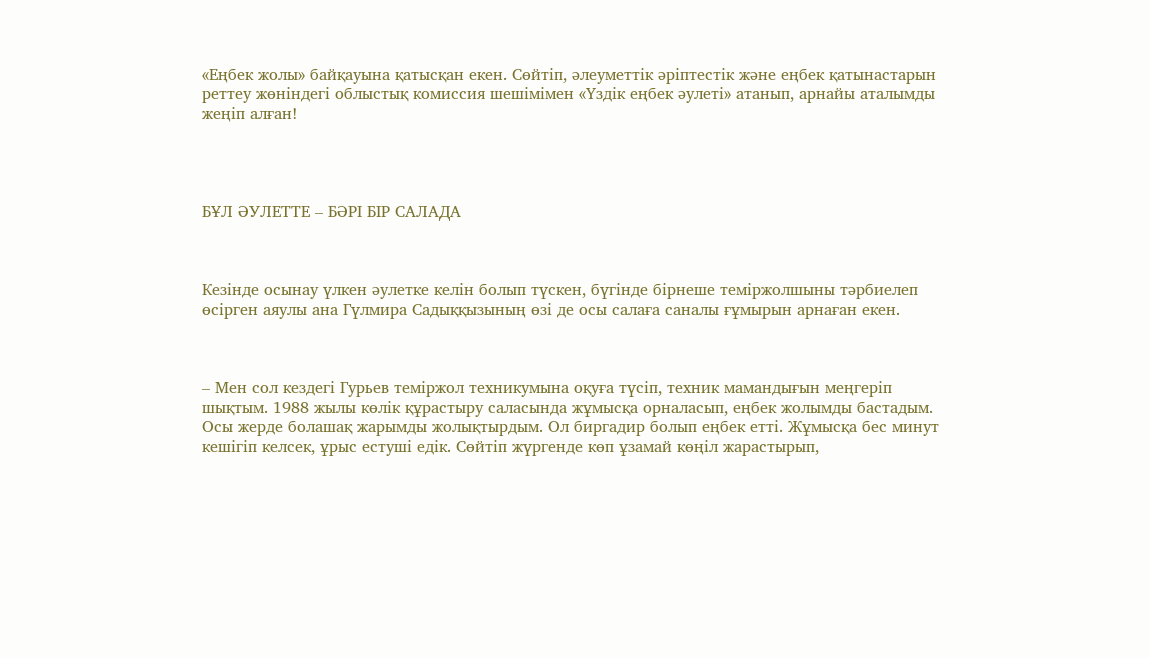«Еңбек жолы» байқауына қатысқан екен. Сөйтіп, әлеуметтік әріптестік және еңбек қатынастарын реттеу жөніндегі облыстық комиссия шешімімен «Үздік еңбек әулеті» атанып, арнайы аталымды жеңіп алған!




БҰЛ ӘУЛЕТТЕ – БӘРІ БІР САЛАДА



Кезінде осынау үлкен әулетке келін болып түскен, бүгінде бірнеше теміржолшыны тәрбиелеп өсірген аяулы ана Гүлмира Садыққызының өзі де осы салаға саналы ғұмырын арнаған екен.



– Мен сол кездегі Гурьев теміржол техникумына оқуға түсіп, техник мамандығын меңгеріп шықтым. 1988 жылы көлік құрастыру саласында жұмысқа орналасып, еңбек жолымды бастадым. Осы жерде болашақ жарымды жолықтырдым. Ол биргадир болып еңбек етті. Жұмысқа бес минут кешігіп келсек, ұрыс естуші едік. Сөйтіп жүргенде көп ұзамай көңіл жарастырып,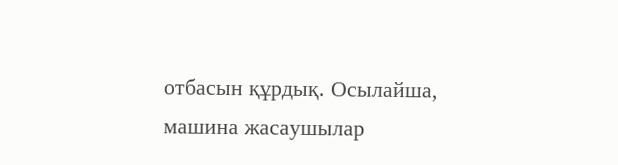отбасын құрдық. Осылайша, машина жасаушылар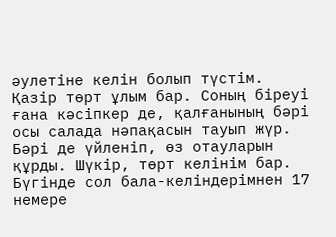әулетіне келін болып түстім. Қазір төрт ұлым бар. Соның біреуі ғана кәсіпкер де, қалғанының бәрі осы салада нәпақасын тауып жүр. Бәрі де үйленіп, өз отауларын құрды. Шүкір, төрт келінім бар. Бүгінде сол бала-келіндерімнен 17 немере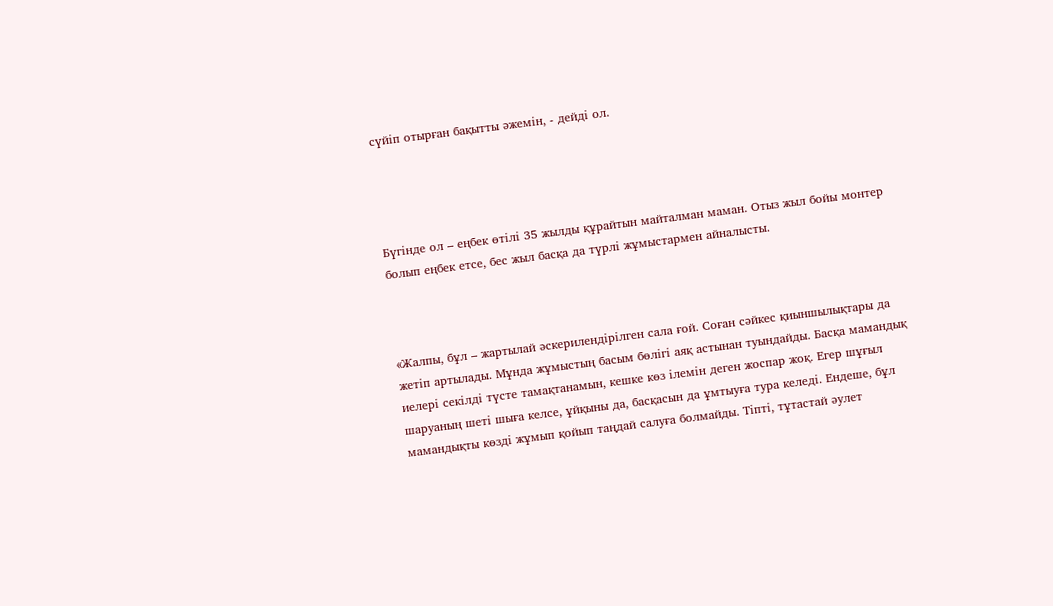сүйіп отырған бақытты әжемін, - дейді ол.




Бүгінде ол – еңбек өтілі 35 жылды құрайтын майталман маман. Отыз жыл бойы монтер болып еңбек етсе, бес жыл басқа да түрлі жұмыстармен айналысты.



«Жалпы, бұл – жартылай әскерилендірілген сала ғой. Соған сәйкес қиыншылықтары да жетіп артылады. Мұнда жұмыстың басым бөлігі аяқ астынан туындайды. Басқа мамандық иелері секілді түсте тамақтанамын, кешке көз ілемін деген жоспар жоқ. Егер шұғыл шаруаның шеті шыға келсе, ұйқыны да, басқасын да ұмтыуға тура келеді. Ендеше, бұл мамандықты көзді жұмып қойып таңдай салуға болмайды. Тіпті, тұтастай әулет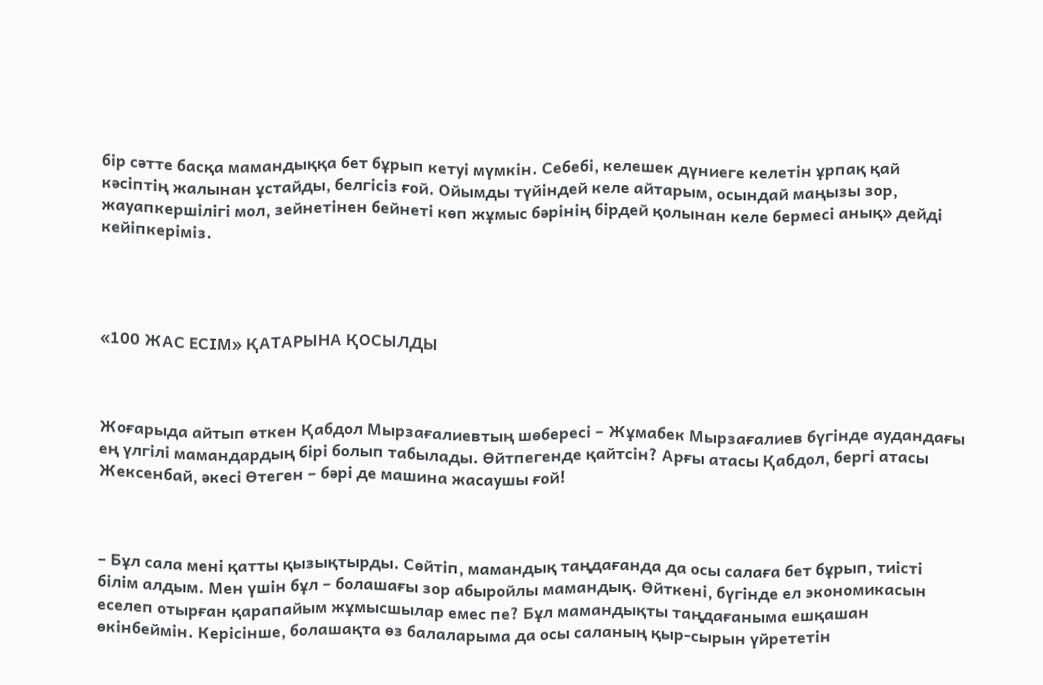бір сәтте басқа мамандыққа бет бұрып кетуі мүмкін. Себебі, келешек дүниеге келетін ұрпақ қай кәсіптің жалынан ұстайды, белгісіз ғой. Ойымды түйіндей келе айтарым, осындай маңызы зор, жауапкершілігі мол, зейнетінен бейнеті көп жұмыс бәрінің бірдей қолынан келе бермесі анық» дейді кейіпкеріміз.




«100 ЖАС ЕСІМ» ҚАТАРЫНА ҚОСЫЛДЫ



Жоғарыда айтып өткен Қабдол Мырзағалиевтың шөбересі – Жұмабек Мырзағалиев бүгінде аудандағы ең үлгілі мамандардың бірі болып табылады. Өйтпегенде қайтсін? Арғы атасы Қабдол, бергі атасы Жексенбай, әкесі Өтеген – бәрі де машина жасаушы ғой!



– Бұл сала мені қатты қызықтырды. Сөйтіп, мамандық таңдағанда да осы салаға бет бұрып, тиісті білім алдым. Мен үшін бұл – болашағы зор абыройлы мамандық. Өйткені, бүгінде ел экономикасын еселеп отырған қарапайым жұмысшылар емес пе? Бұл мамандықты таңдағаныма ешқашан өкінбеймін. Керісінше, болашақта өз балаларыма да осы саланың қыр-сырын үйрететін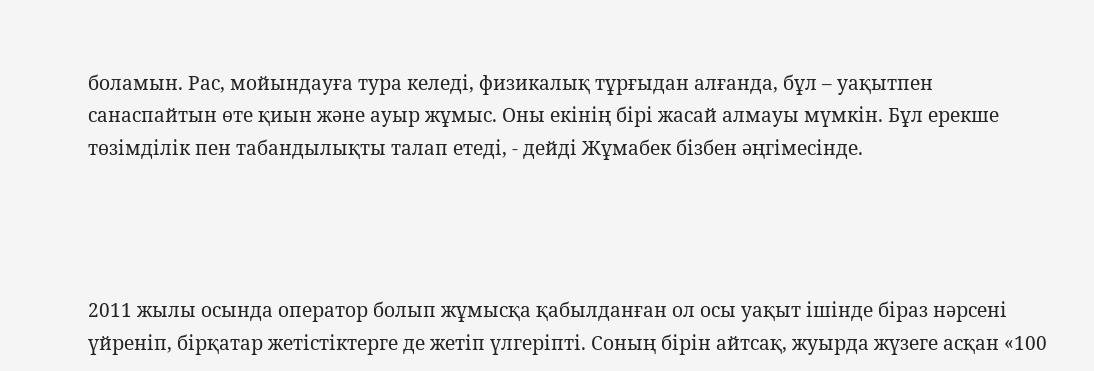боламын. Рас, мойындауға тура келеді, физикалық тұрғыдан алғанда, бұл – уақытпен санаспайтын өте қиын және ауыр жұмыс. Оны екінің бірі жасай алмауы мүмкін. Бұл ерекше төзімділік пен табандылықты талап етеді, - дейді Жұмабек бізбен әңгімесінде.




2011 жылы осында оператор болып жұмысқа қабылданған ол осы уақыт ішінде біраз нәрсені үйреніп, бірқатар жетістіктерге де жетіп үлгеріпті. Соның бірін айтсақ, жуырда жүзеге асқан «100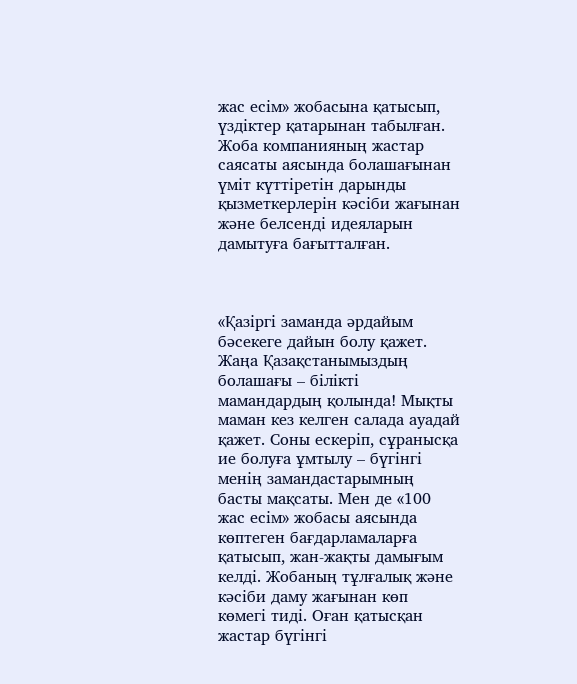жас есім» жобасына қатысып, үздіктер қатарынан табылған. Жоба компанияның жастар саясаты аясында болашағынан үміт күттіретін дарынды қызметкерлерін кәсіби жағынан және белсенді идеяларын дамытуға бағытталған.



«Қазіргі заманда әрдайым бәсекеге дайын болу қажет. Жаңа Қазақстанымыздың болашағы – білікті мамандардың қолында! Мықты маман кез келген салада ауадай қажет. Соны ескеріп, сұранысқа ие болуға ұмтылу – бүгінгі менің замандастарымның басты мақсаты. Мен де «100 жас есім» жобасы аясында көптеген бағдарламаларға қатысып, жан-жақты дамығым келді. Жобаның тұлғалық және кәсіби даму жағынан көп көмегі тиді. Оған қатысқан жастар бүгінгі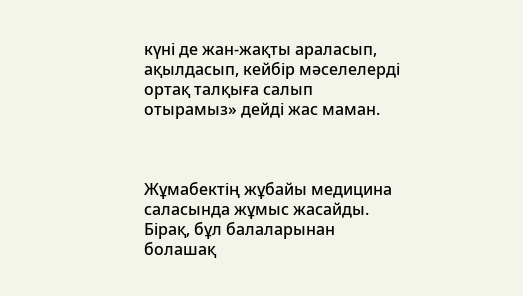күні де жан-жақты араласып, ақылдасып, кейбір мәселелерді ортақ талқыға салып отырамыз» дейді жас маман.



Жұмабектің жұбайы медицина саласында жұмыс жасайды. Бірақ, бұл балаларынан болашақ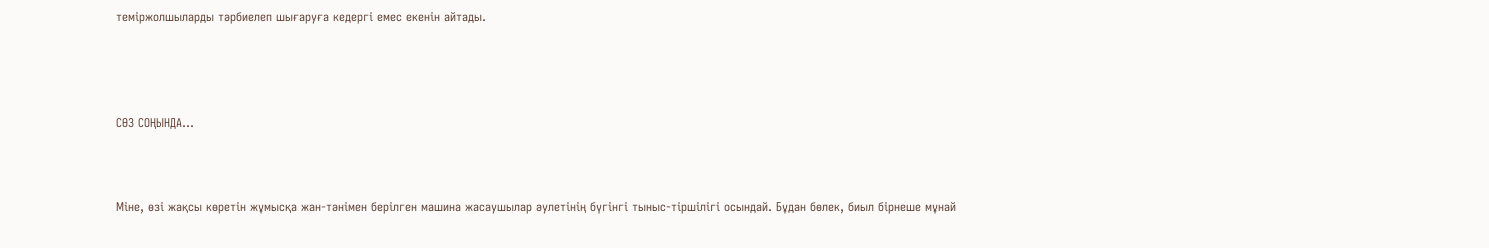теміржолшыларды тәрбиелеп шығаруға кедергі емес екенін айтады.




СӨЗ СОҢЫНДА...



Міне, өзі жақсы көретін жұмысқа жан-тәнімен берілген машина жасаушылар әулетінің бүгінгі тыныс-тіршілігі осындай. Бұдан бөлек, биыл бірнеше мұнай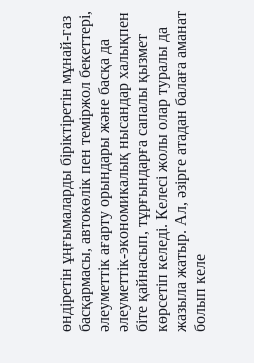өндіретін ұңғымаларды біріктіретін мұнай-газ басқармасы, автокөлік пен теміржол бекеттері, әлеуметтік ағарту орындары және басқа да әлеуметтік-экономикалық нысандар халықпен біте қайнасып, тұрғындарға сапалы қызмет көрсетіп келеді. Келесі жолы олар туралы да жазыла жатыр. Ал, әзірге атадан балаға аманат болып келе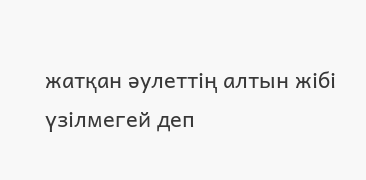жатқан әулеттің алтын жібі үзілмегей деп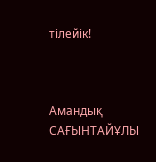тілейік!



Амандық САҒЫНТАЙҰЛЫ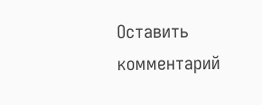Оставить комментарий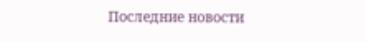Последние новости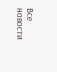Все новости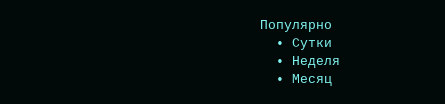Популярно
  • Сутки
  • Неделя
  • Месяц